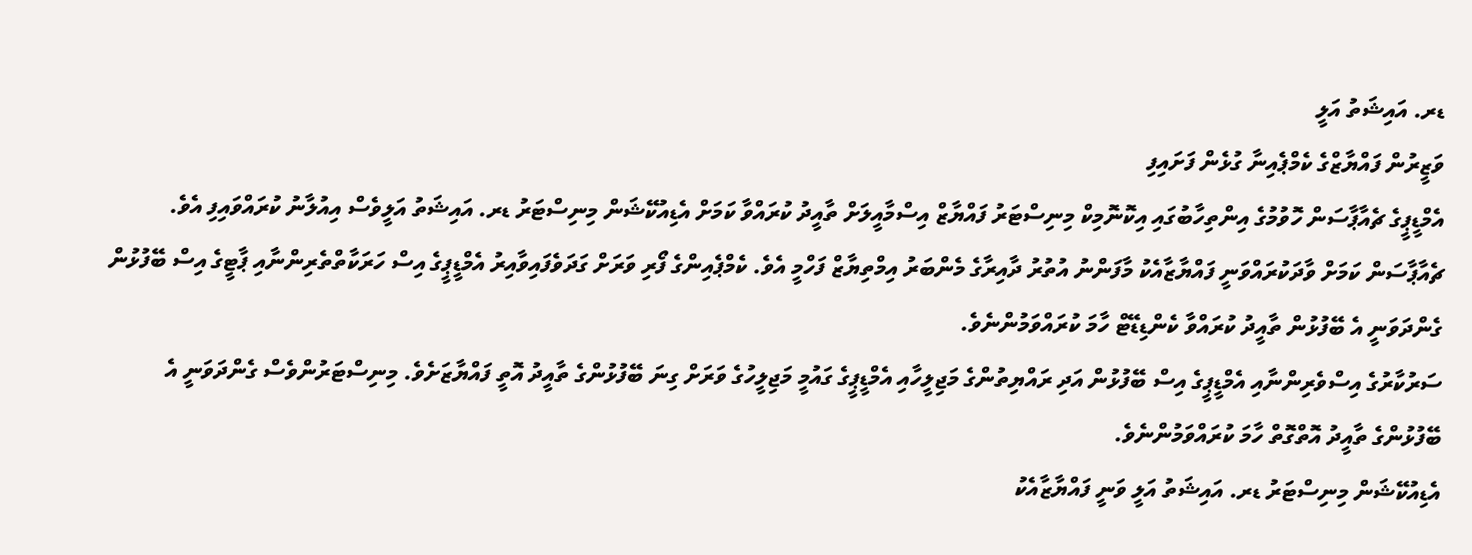ޑރ. އައިޝަތު އަލީ
ވަޒީރުން ފައްޔާޒްގެ ކެމްޕެއިނާ ގުޅެން ފަށައިފި
އެމްޑީޕީގެ ޗެއާޕާސަން ހޮވުމުގެ އިންތިހާބުގައި އިކޮނޮމިކް މިނިސްޓަރު ފައްޔާޒް އިސްމާއީލަށް ތާއީދު ކުރައްވާ ކަމަށް އެޑިއުކޭޝަން މިނިސްޓަރު ޑރ. އައިޝަތު އަލީވެސް އިއުލާނު ކުރައްވައިފި އެވެ.
ޗެއާޕާސަން ކަމަށް ވާދަކުރައްވަނީ ފައްޔާޒާއެކު މާފަންނު އުތުރު ދާއިރާގެ މެންބަރު އިމްތިޔާޒް ފަހްމީ އެވެ. ކެމްޕެއިންގެ ފޯރި ވަރަށް ގަދަވެފައިވާއިރު އެމްޑީޕީގެ އިސް ހަރަކާތްތެރިންނާއި ޕާޓީގެ އިސް ބޭފުޅުން ގެންދަވަނީ އެ ބޭފުޅުން ތާއީދު ކުރައްވާ ކެންޑިޑޭޓް ހާމަ ކުރައްވަމުންނެވެ.
ސަރުކާރުގެ އިސްވެރިންނާއި އެމްޑީޕީގެ އިސް ބޭފުޅުން އަދި ރައްޔިތުންގެ މަޖިލީހާއި އެމްޑީޕީގެ ގައުމީ މަޖިލީހުގެ ވަރަށް ގިނަ ބޭފުޅުންގެ ތާއީދު އޮތީ ފައްޔާޒަށެވެ. މިނިސްޓަރުންވެސް ގެންދަވަނީ އެ ބޭފުޅުންގެ ތާއީދު އޮތްގޮތް ހާމަ ކުރައްވަމުންނެވެ.
އެޑިއުކޭޝަން މިނިސްޓަރު ޑރ. އައިޝަތު އަލީ ވަނީ ފައްޔާޒާއެކު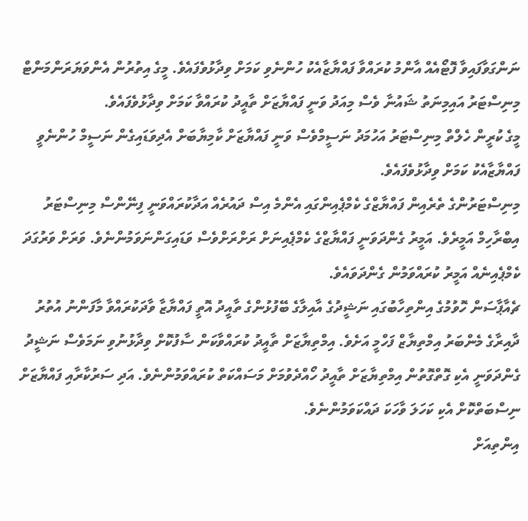ނަންގަވާފައިވާ ފޮޓޯއެއް އާންމު ކުރައްވާ ފައްޔާޒާއެކު ހުންނެވި ކަމަށް ވިދާޅުވެފައެވެ. މީގެ އިތުރުން އެންވަޔަރަންމަންޓް މިނިސްޓަރު އައިމިނަތު ޝައުނާ ވެސް މިއަދު ވަނީ ފައްޔާޒަށް ތާއީދު ކުރައްވާ ކަމަށް ވިދާޅުވެފައެވެ.
މީގެ ކުރީން ހެލްތް މިނިސްޓަރު އަހުމަދު ނަސީމްވެސް ވަނީ ފައްޔާޒަށް ކާމިޔާބަށް އެދިވަޑައިގެން ނަސީމް ހުންނެވީ ފައްޔާޒާއެކު ކަމަށް ވިދާޅުވެފައެވެ.
މިނިސްޓަރުންގެ ތެރެއިން ފައްޔާޒްގެ ކެމްޕެއިންގައި އެންމެ އިސް ދައުރެއް އަދާކުރައްވަނީ ފިނޭންސް މިނިސްޓަރު އިބްރާހިމް އަމީރެވެ. އަމީރު ގެންދަވަނީ ފައްޔާޒްގެ ކެމްޕެއިނަށް ރަށްރަށްވެސް ވަޑައިގަންނަވަމުންނެވެ. ވަރަށް ވަރުގަދަ ކެމްޕެއިނެއް އަމީރު ކުރައްވަމުން ގެންދަވައެވެ.
ޗެއާޕާސަން ހޮވުމުގެ އިންތިހާބުގައި ނަޝީދުގެ އާއިލާގެ ބޭފުޅުންގެ ތާއީދު އޮތީ ފައްޔާޒާ ވާދަކުރައްވާ މާފަންނު އުތުރު ދާއިރާގެ މެންބަރު އިމްތިޔާޒް ފަހްމީ އަށެވެ. އިމްތިޔާޒަށް ތާއީދު ކުރައްވާކަން ސާފުކޮށް ވިދާޅުނުވި ނަމަވެސް ނަޝީދު ގެންދަވަނީ އެކި ގޮތްގޮތުން އިމްތިޔާޒަށް ތާއީދު ހޯއްދެވުމަށް މަސައްކަތް ކުރައްވަމުންނެވެ. އަދި ސަރުކާރާއި ފައްޔާޒަށް ނިސްބަތްކޮށް އެކި ކަހަލަ ވާހަކަ ދައްކަވަމުންނެވެ.
އިންތިއަށް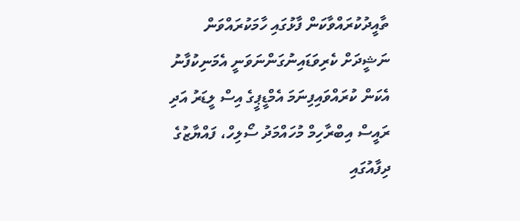ތާއީދުކުރައްވާކަން ފާޅުގައި ހާމަކުރައްވަން ނަޝީދަށް ކެރިވަޑައިނުގަންނަވަނީ އެމަނިކުފާނު އެކަން ކުރައްވައިފިނަމަ އެމްޑީޕީގެ އިސް ލީޑަރު އަދި ރައީސް އިބްރާހިމް މުހައްމަދު ސޯލިހް، ފައްޔާޒުގެ ދިފާއުގައި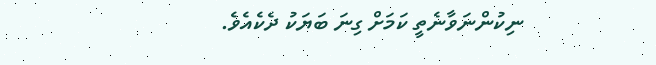ނިކުންނަވާނެތީ ކަމަށް ގިނަ ބަޔަކު ދެކެއެވެ.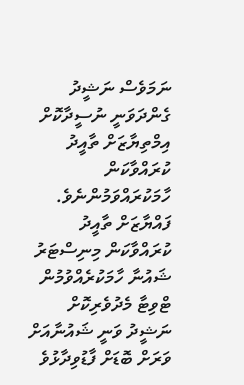ނަމަވެސް ނަޝީދު ގެންދަވަނީ ނުސީދާކޮށް އިމްތިޔާޒަށް ތާއީދު ކުރައްވާކަން ހާމަކުރައްވަމުންނެވެ. ފައްޔާޒަށް ތާއީދު ކުރައްވާކަން މިނިސްޓަރު ޝައުނާ ހާމަކުރެއްވުމުން ޓްވިޓާ މެދުވެރިކޮށް ނަޝީދު ވަނީ ޝައުނާއަށް ވަރަށް ބޮޑަށް ފާޑުވިދާޅުވެ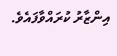އިންޒާރު ކުރައްވާފައެވެ.